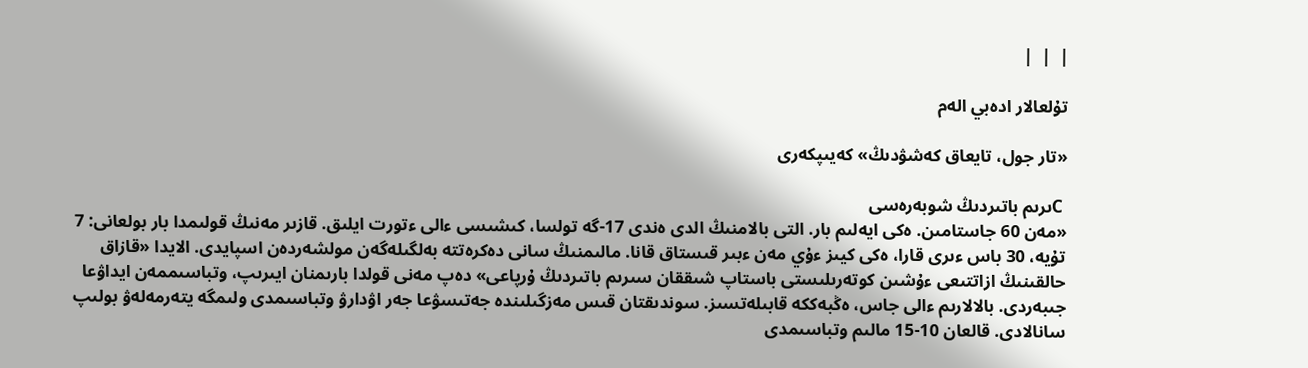|  |  |

تۇلعالار ادەبي الەم

«تار جول، تايعاق كەشۋدىڭ» كەيىپكەرى

 Cىرىم باتىردىڭ شوبەرەسى
«مەن 60 جاستامىن. ەكى ايەلىم بار. التى بالامنىڭ الدى ەندى 17-گە تولسا، كىشىسى ءالى ءتورت ايلىق. قازىر مەنىڭ قولىمدا بار بولعانى: 7 تۇيە، 30 باس ءىرى قارا، ەكى كيىز ءۇي مەن ءبىر قىستاق قانا. مالىمنىڭ سانى دەكرەتتە بەلگىلەگەن مولشەردەن اسپايدى. الايدا «قازاق حالقىنىڭ ازاتتىعى ءۇشىن كوتەرىلىستى باستاپ شىققان سىرىم باتىردىڭ ۇرپاعى» دەپ مەنى قولدا بارىمنان ايىرىپ، وتباسىممەن ايداۋعا جىبەردى. بالالارىم ءالى جاس، ەڭبەككە قابىلەتسىز. سوندىقتان قىس مەزگىلىندە جەتىسۋعا جەر اۋدارۋ وتباسىمدى ولىمگە يتەرمەلەۋ بولىپ سانالادى. قالعان 10-15 مالىم وتباسىمدى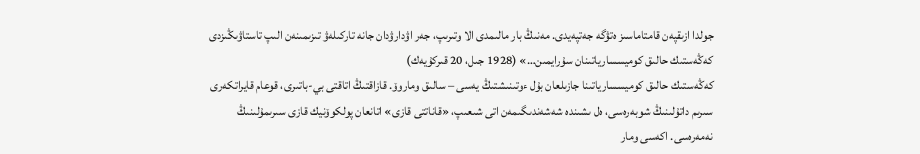جولدا ازىقپەن قامتاماسىز ەتۋگە جەتپەيدى. مەنىڭ بار مالىمدى الا وتىرىپ، جەر اۋدارۋدان جانە تاركىلەۋ تىزىمىنەن الىپ تاستاۋىڭىزدى كەڭەستىك حالىق كوميسسارياتىنان سۇرايمىن…» (1928 جىل، 20 قىركۇيەك)
كەڭەستىك حالىق كوميسسارياتىنا جازىلعان بۇل ءوتىنىشتىڭ يەسى – سالىق وماروۆ. قازاقتىڭ اتاقتى بي-باتىرى، قوعام قايراتكەرى سىرىم داتۇلىنىڭ شوبەرەسى، ەل ىشىندە شەشەندىگىمەن اتى شىعىپ، «قاناتتى قازى» اتانعان پولكوۆنيك قازى سىرىمۇلىنىڭ نەمەرەسى. اكەسى ومار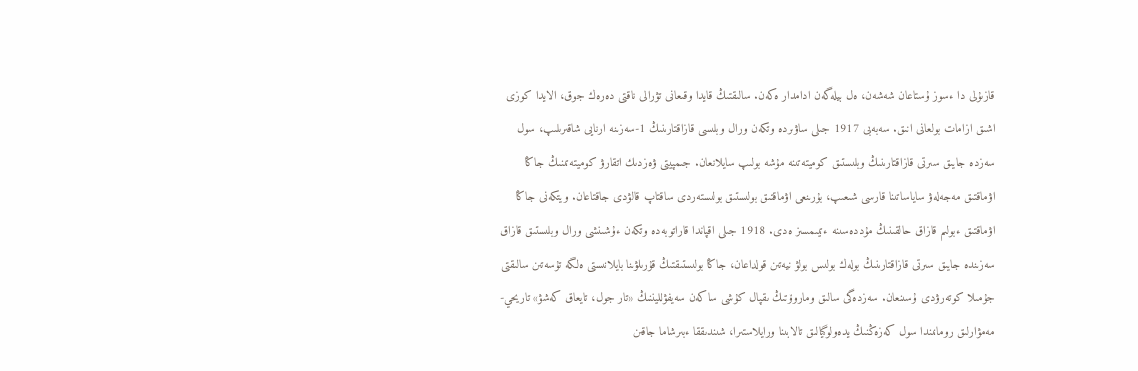قازىۇلى دا ءسوز ۇستاعان شەشەن، ەل بيلەگەن ادامدار ەكەن. سالىقتىڭ قايدا وقىعانى تۋرالى ناقتى دەرەك جوق، الايدا كوزى اشىق ازامات بولعانى انىق. سەبەبى 1917 جىلى ساۋىردە وتكەن ورال وبلىسى قازاقتارىنىڭ 1-سەزىنە ارنايى شاقىرىلىپ، سول سەزدە جايىق سىرتى قازاقتارىنىڭ وبلىستىق كوميتەتىنە مۇشە بولىپ سايلانعان. جىمپيتى ۋەزدىك اتقارۋ كوميتەتىنىڭ جاڭا اۋماقتىق مەجەلەۋ ساياساتىنا قارسى شىعىپ، بۇرىنعى اۋماقتىق بولىستىق بولىستەردى ساقتاپ قالۋدى جاقتاعان. ويتكەنى جاڭا اۋماقتىق ءبولىم قازاق حالقىنىڭ مۇددەسىنە ءتيىمسىز ەدى. 1918 جىلى اقپاندا قاراتوبەدە وتكەن ءۇشىنشى ورال وبلىستىق قازاق سەزىندە جايىق سىرتى قازاقتارىنىڭ بولەك بولىس بولۋ نيەتىن قولداعان، جاڭا بولىستىقتىڭ قۇرىلۋىنا بايلانىستى ەلگە تۇسەتىن سالىقتى جۇمىلا كوتەرۋدى ۇسىنعان. سەزدەگى سالىق وماروۆتىڭ ىقپال كۇشى ساكەن سەيفۋلليننىڭ «تار جول، تايعاق كەشۋ» تاريحي-مەمۋارلىق رومانىندا سول كەزەڭنىڭ يدەولوگيالىق تالابىنا ورايلاستىرا، شىندىققا ءبىرشاما جاقىن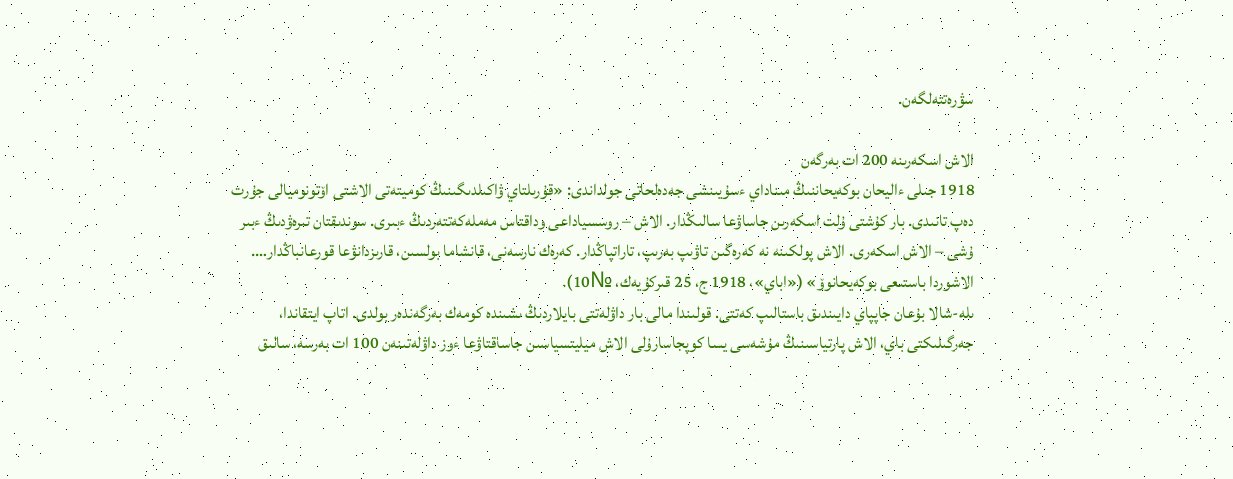سۋرەتتەلگەن.

الاش اسكەرىنە 200 ات بەرگەن
1918 جىلى ءاليحان بوكەيحاننىڭ مىناداي ءسۇيىنشى جەدەلحاتى جولداندى: «قۇرىلتاي ۋاكىلدىگىنىڭ كوميتەتى الاشتى اۆتونوميالى جۇرت دەپ تانىدى. بار كۇشتى ۇلت اسكەرىن جاساۋعا سالىڭدار. الاش – روسسياداعى وداقتاس مەملەكەتتەردىڭ ءبىرى. سوندىقتان تىرەۋدىڭ ءبىر ۇشى – الاش اسكەرى. الاش پولكىنە نە كەرەگىن تاۋىپ بەرىپ، تاراتپاڭدار. كەرەك نارسەنى، قانشاما بولسىن، قارىزدانۋعا قورعانباڭدار…. الاشوردا باستىعى بوكەيحانوۆ» («اباي»، 1918 ج، 25 قىركۇيەك، №10).
ىلە-شالا بۇعان جاپپاي دايىندىق باستالىپ كەتتى. قولىندا مالى بار داۋلەتتى بايلاردىڭ ىشىندە كومەك بەرگەندەر بولدى. اتاپ ايتقاندا، جەرگىلىكتى باي، الاش پارتياسىنىڭ مۇشەسى يسا كوپجاسارۇلى الاش ميليتسياسىن جاساقتاۋعا ءوز داۋلەتىنەن 100 ات بەرسە، سالىق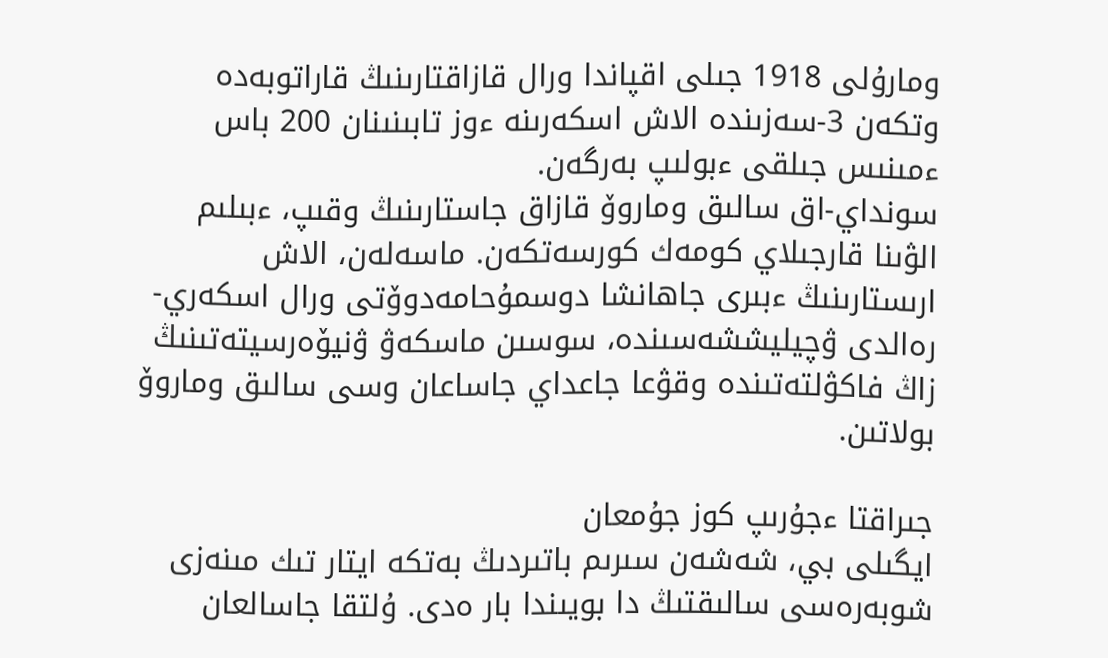ومارۇلى 1918 جىلى اقپاندا ورال قازاقتارىنىڭ قاراتوبەدە وتكەن 3-سەزىندە الاش اسكەرىنە ءوز تابىنىنان 200 باس ءمىنىس جىلقى ءبولىپ بەرگەن.
سونداي-اق سالىق وماروۆ قازاق جاستارىنىڭ وقىپ، ءبىلىم الۋىنا قارجىلاي كومەك كورسەتكەن. ماسەلەن، الاش ارىستارىنىڭ ءبىرى جاھانشا دوسمۇحامەدوۆتى ورال اسكەري-رەالدى ۋچيليششەسىندە، سوسىن ماسكەۋ ۋنيۆەرسيتەتىنىڭ زاڭ فاكۋلتەتىندە وقۋعا جاعداي جاساعان وسى سالىق وماروۆ بولاتىن.

جىراقتا ءجۇرىپ كوز جۇمعان
ايگىلى بي، شەشەن سىرىم باتىردىڭ بەتكە ايتار تىك مىنەزى شوبەرەسى سالىقتىڭ دا بويىندا بار ەدى. ۇلتقا جاسالعان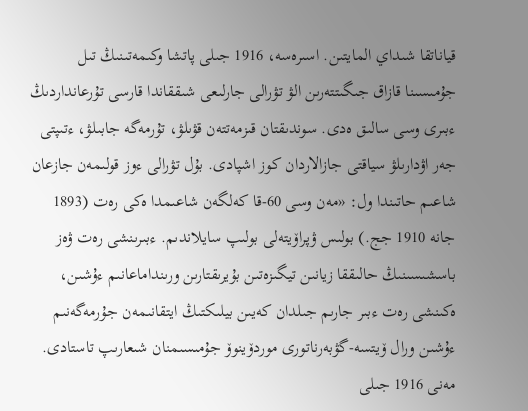قياناتقا شىداي المايتىن. اسىرەسە، 1916 جىلى پاتشا وكىمەتىنىڭ تىل جۇمىسىنا قازاق جىگىتتەرىن الۋ تۋرالى جارلىعى شىققاندا قارسى تۇرعانداردىڭ ءبىرى وسى سالىق ەدى. سوندىقتان قىزمەتتەن قۋىلۋ، تۇرمەگە جابىلۋ، ءتىپتى جەر اۋدارىلۋ سياقتى جازالاردان كوز اشپادى. بۇل تۋرالى ءوز قولىمەن جازعان شاعىم حاتىندا ول: «مەن وسى 60-قا كەلگەن شاعىمدا ەكى رەت (1893 جانە 1910 جج.) بولىس ۋپراۆيتەلى بولىپ سايلاندىم. ءبىرىنشى رەت ۋەز باسشىسىنىڭ حالىققا زيانىن تيگىزەتىن بۇيرىقتارىن ورىنداماعانىم ءۇشىن، ەكىنشى رەت ءبىر جارىم جىلدان كەيىن بيلىكتىڭ ايتقانىمەن جۇرمەگەنىم ءۇشىن ورال ۆيتسە-گۋبەرناتورى موردۆينوۆ جۇمىسىمنان شىعارىپ تاستادى. مەنى 1916 جىلى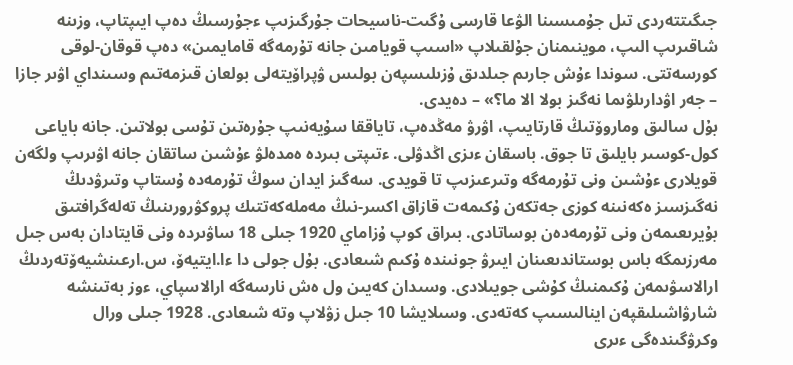جىگىتتەردى تىل جۇمىسىنا الۋعا قارسى ۇگىت-ناسيحات جۇرگىزىپ ءجۇرسىڭ دەپ ايىپتاپ، وزىنە شاقىرىپ الىپ، موينىمنان جۇلقىلاپ «اسىپ قويامىن جانە تۇرمەگە قامايمىن» دەپ قوقان-لوقى كورسەتتى. سوندا ءۇش جارىم جىلدىق ۇزىلىسپەن بولىس ۋپراۆيتەلى بولعان قىزمەتىم وسىنداي اۋىر جازا – جەر اۋدارىلۋىما نەگىز بولا الا ما؟» – دەيدى.
بۇل سالىق وماروۆتىڭ قارتايىپ، اۋرۋ مەڭدەپ، تاياققا سۇيەنىپ جۇرەتىن تۇسى بولاتىن. جانە باياعى كول-كوسىر بايلىق تا جوق. باسقان ءىزى اڭدۋلى. ءتىپتى بىردە ەمدەلۋ ءۇشىن ساتقان جانە اۋىرىپ ولگەن قويلارى ءۇشىن ونى تۇرمەگە وتىرعىزىپ تا قويدى. سەگىز ايدان سوڭ تۇرمەدە ۇستاپ وتىرۋدىڭ نەگىزسىز ەكەنىنە كوزى جەتكەن ۇكىمەت قازاق اكسر-نىڭ مەملەكەتتىك پروكۋرورىنىڭ تەلەگرافتىق بۇيرىعىمەن ونى تۇرمەدەن بوساتادى. بىراق كوپ ۇزاماي 1920 جىلى 18 ساۋىردە ونى قايتادان بەس جىل مەرزىمگە باس بوستاندىعىنان ايىرۋ جونىندە ۇكىم شىعادى. بۇل جولى دا ءا.ايتيەۆ، س.ارعىنشيەۆتەردىڭ ارالاسۋىمەن ۇكىمنىڭ كۇشى جويىلادى. وسىدان كەيىن ول ەش نارسەگە ارالاسپاي، ءوز بەتىنشە شارۋاشىلىقپەن اينالىسىپ كەتەدى. وسىلايشا 10 جىل زۋلاپ وتە شىعادى. 1928 جىلى ورال وكرۋگىندەگى ءىرى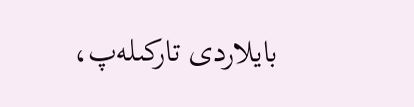بايلاردى تاركىلەپ،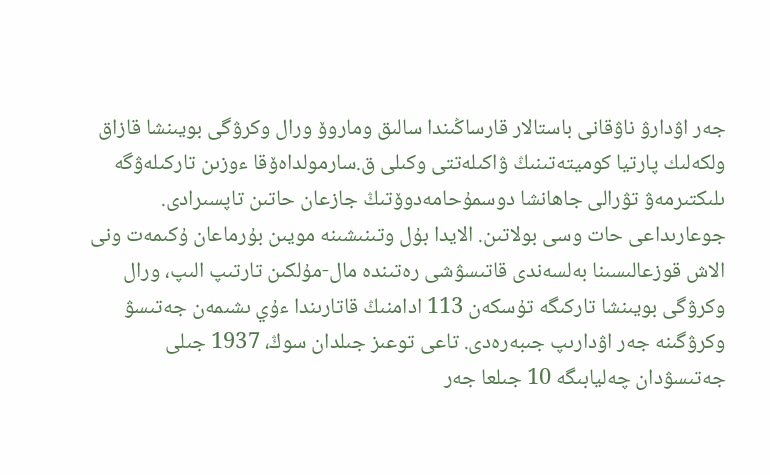جەر اۋدارۋ ناۋقانى باستالار قارساڭىندا سالىق وماروۆ ورال وكرۋگى بويىنشا قازاق ولكەلىك پارتيا كوميتەتىنىڭ ۋاكىلەتتى وكىلى ق.سارمولداەۆقا ءوزىن تاركىلەۋگە ىلىكتىرمەۋ تۋرالى جاھانشا دوسمۇحامەدوۆتىڭ جازعان حاتىن تاپسىرادى. جوعارىداعى حات وسى بولاتىن. الايدا بۇل وتىنىشىنە مويىن بۇرماعان ۇكىمەت ونى الاش قوزعالىسىنا بەلسەندى قاتىسۋشى رەتىندە مال-مۇلكىن تارتىپ الىپ، ورال وكرۋگى بويىنشا تاركىگە تۇسكەن 113 ادامنىڭ قاتارىندا ءۇي ىشىمەن جەتىسۋ وكرۋگىنە جەر اۋدارىپ جىبەرەدى. تاعى توعىز جىلدان سوڭ، 1937 جىلى جەتىسۋدان چەليابىگە 10 جىلعا جەر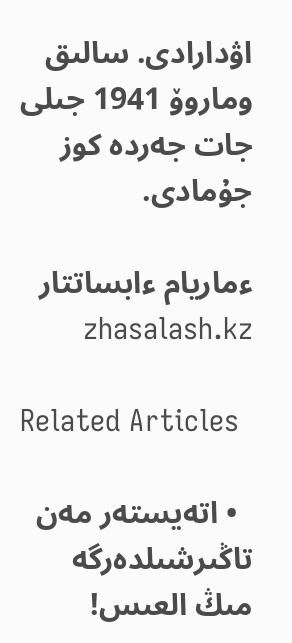اۋدارادى. سالىق وماروۆ 1941 جىلى جات جەردە كوز جۇمادى.

ءماريام ءابساتتار                                                                                                                                                                                                                zhasalash.kz

Related Articles

  • اتەيستەر مەن تاڭىرشىلدەرگە مىڭ العىس!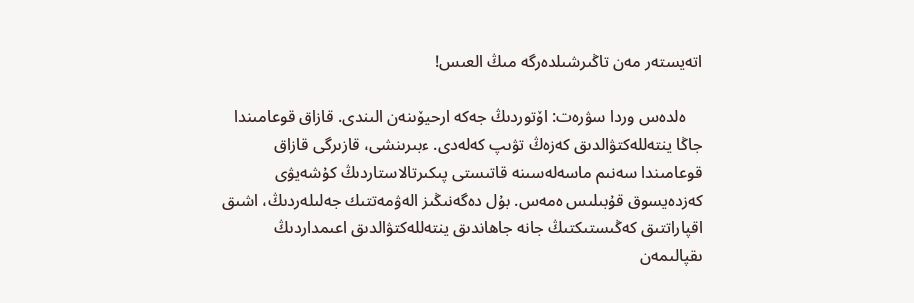اتەيستەر مەن تاڭىرشىلدەرگە مىڭ العىس!

    ەلدەس وردا سۋرەت: اۆتوردىڭ جەكە ارحيۆىنەن الىندى. قازاق قوعامىندا جاڭا ينتەللەكتۋالدىق كەزەڭ تۋىپ كەلەدى. ءبىرىنشى، قازىرگى قازاق قوعامىندا سەنىم ماسەلەسىنە قاتىستى پىكىرتالاستاردىڭ كۇشەيۋى كەزدەيسوق قۇبىلىس ەمەس. بۇل دەگەنىڭىز الەۋمەتتىك جەلىلەردىڭ، اشىق اقپاراتتىق كەڭىستىكتىڭ جانە جاھاندىق ينتەللەكتۋالدىق اعىمداردىڭ ىقپالىمەن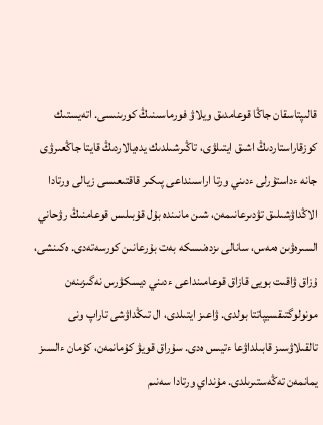قالىپتاسقان جاڭا قوعامدىق ويلاۋ فورماسىنىڭ كورىنىسى. اتەيستىك كوزقاراستاردىڭ اشىق ايتىلۋى، تاڭىرشىلدىك يدەيالاردىڭ قايتا جاڭعىرۋى جانە ءداستۇرلى ءدىني ورتا اراسىنداعى پىكىر قاقتىعىسى زيالى ورتادا الاڭداۋشىلىق تۋدىرعانىمەن، شىن مانىندە بۇل قۇبىلىس قوعامنىڭ رۋحاني السىرەۋىن ەمەس، سانالى ىزدەنىسكە بەت بۇرعانىن كورسەتەدى. ەكىنشى، ۇزاق ۋاقىت بويى قازاق قوعامىنداعى ءدىني ديسكۋرس نەگىزىنەن مونولوگتىقسيپاتتا بولدى. ۋاعىز ايتىلدى، ال تىڭداۋشى تاراپ ونى تالقىلاۋسىز قابىلداۋعا ءتيىس ەدى. سۇراق قويۋ كۇمانمەن، كۇمان ءالسىز يمانمەن تەڭەستىرىلدى. مۇنداي ورتادا سەنىم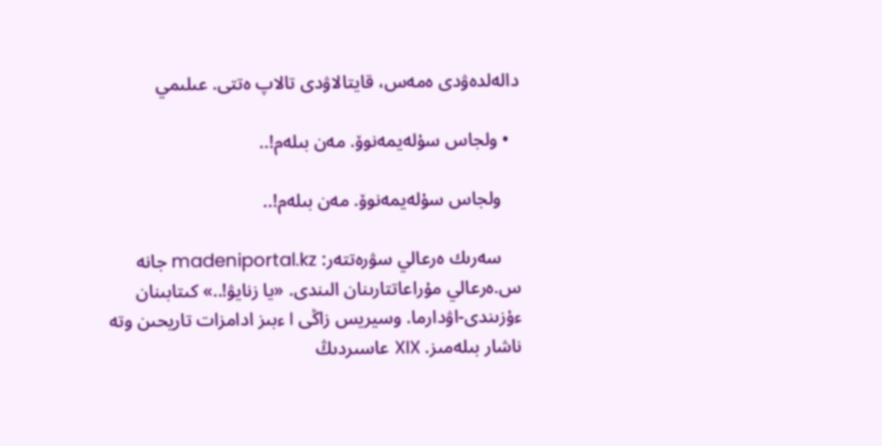دالەلدەۋدى ەمەس، قايتالاۋدى تالاپ ەتتى. عىلىمي

  • ولجاس سۇلەيمەنوۆ. مەن بىلەم!..

    ولجاس سۇلەيمەنوۆ. مەن بىلەم!..

    سەرىك ەرعالي سۋرەتتەر: madeniportal.kz جانە س.ەرعالي مۇراعاتتارىنان الىندى. «يا زنايۋ!..» كىتابىنان ءۇزىندى-اۋدارما. وسيريس زاڭى I ءبىز ادامزات تاريحىن وتە ناشار بىلەمىز. XIX عاسىردىڭ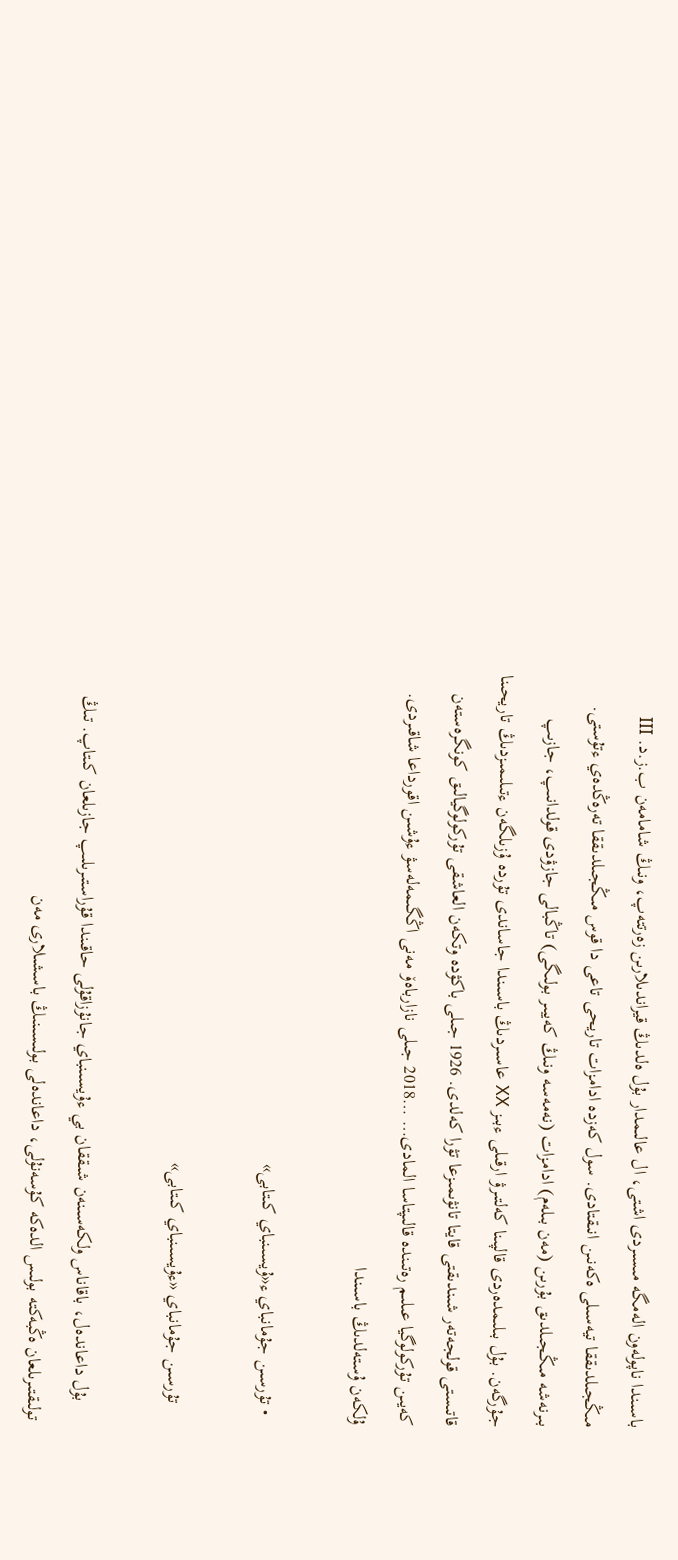باسىندا ناپولەون الەمگە مىسىردى اشتى، ال عالىمدار بۇل ەلدىڭ قيراندىلارىن زەرتتەپ، ونىڭ شامامەن ب.ز.د. III مىڭجىلدىققا تيەسىلى ەكەنىن انىقتادى. سول كەزدە ادامزات تاريحى تاعى دا قوس مىڭجىلدىققا تەرەڭدەي ءتۇستى. بىرنەشە مىڭجىلدىق بۇرىن (مەن بىلەم) ادامزات (نەمەسە ونىڭ كەيبىر بولىگى) تاڭبالى جازۋدى قولدانىپ، جازىپ جۇرگەن. بۇل بىلىمدەردى قالپىنا كەلتىرۋ ارقىلى ءبىز XX عاسىردىڭ باسىندا جاساندى تۇردە ۇزىلگەن ءتىلىمىزدىڭ تاريحىنا قاتىستى قولجەتەر شىندىقتى قايتا تانۋىمىزعا تۋرا كەلدى. 1926 جىلى باكۋدە وتكەن العاشقى تۇركولوگيالىق كونگرەستەن كەيىن تۇركولوگيا عىلىم رەتىندە قالىپتاسا المادى… …2018 جىلى نازارباەۆ مەنى اڭگىمەلەسۋ ءۇشىن اقورداعا شاقىردى. ۇلكەن ۇستەلدىڭ باسىندا

  • تۇرسىن جۇمانباي ء«ۇيسىنباي كىتابى»

    تۇرسىن جۇمانباي «ءۇيسىنباي كىتابى»

    بۇل داعاندەل، باقاناس ولكەسىنەن شىققان بي ءۇيسىنباي جانۇزاقۇلى حاقىندا قۇراستىرىلىپ جازىلعان كىتاپ. تىڭ تولىقتىرىلعان ەڭبەكتە بولىس الدەكە كۇسەنۇلى، داعاندەلى بولىسىنىڭ باسشىلارى مەن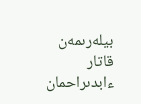بيلەرىمەن قاتار ءابدىراحمان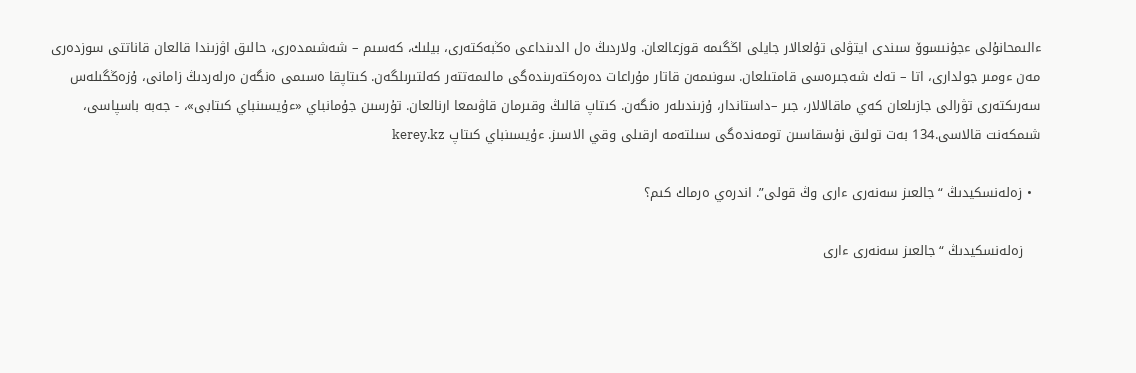ءالىمحانۇلى ءجۇنىسوۆ سىندى ايتۋلى تۇلعالار جايلى اڭگىمە قوزعالعان. ولاردىڭ ەل الدىنداعى ەڭبەكتەرى، بيلىك، كەسىم – شەشىمدەرى، حالىق اۋزىندا قالعان قاناتتى سوزدەرى مەن ءومىر جولدارى، اتا – تەك شەجىرەسى قامتىلعان. سونىمەن قاتار مۇراعات دەرەكتەرىندەگى مالىمەتتەر كەلتىرىلگەن. كىتاپقا ەسىمى ەنگەن ەرلەردىڭ زامانى، ۇزەڭگىلەس سەرىكتەرى تۋرالى جازىلعان كەي ماقالالار، جىر –داستاندار، ۇزىندىلەر ەنگەن. كىتاپ قالىڭ وقىرمان قاۋىمعا ارنالعان. تۇرسىن جۇمانباي «ءۇيسىنباي كىتابى»، - جەبە باسپاسى، شىمكەنت قالاسى.134 بەت تولىق نۇسقاسىن تومەندەگى سىلتەمە ارقىلى وقي الاسىز. ءۇيسىنباي كىتاپ kerey.kz

  • زەلەنسكيدىڭ “جالعىز سەنەرى ءارى وڭ قولى”. اندرەي ەرماك كىم؟

    زەلەنسكيدىڭ “جالعىز سەنەرى ءارى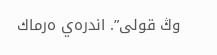وڭ قولى”. اندرەي ەرماك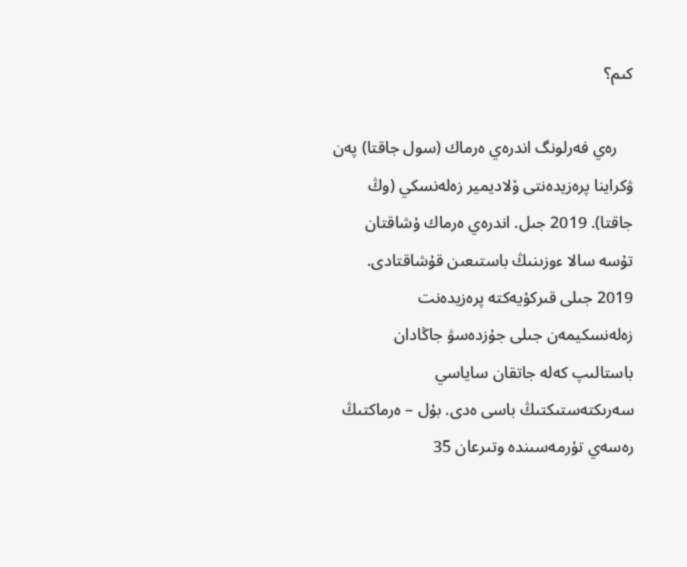كىم؟

    رەي فەرلونگ اندرەي ەرماك (سول جاقتا) پەن ۋكراينا پرەزيدەنتى ۆلاديمير زەلەنسكي (وڭ جاقتا). 2019 جىل. اندرەي ەرماك ۇشاقتان تۇسە سالا ءوزىنىڭ باستىعىن قۇشاقتادى. 2019 جىلى قىركۇيەكتە پرەزيدەنت زەلەنسكيمەن جىلى جۇزدەسۋ جاڭادان باستالىپ كەلە جاتقان ساياسي سەرىكتەستىكتىڭ باسى ەدى. بۇل – ەرماكتىڭ رەسەي تۇرمەسىندە وتىرعان 35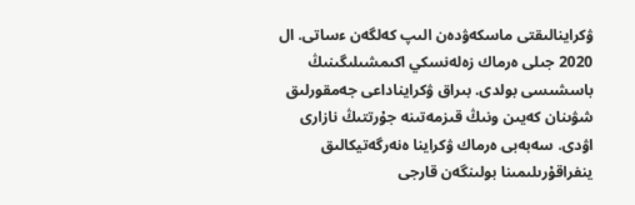ۋكراينالىقتى ماسكەۋدەن الىپ كەلگەن ءساتى. ال 2020 جىلى ەرماك زەلەنسكي اكىمشىلىگىنىڭ باسشىسى بولدى. بىراق ۋكرايناداعى جەمقورلىق شۋىنان كەيىن ونىڭ قىزمەتىنە جۇرتتىڭ نازارى اۋدى. سەبەبى ەرماك ۋكراينا ەنەرگەتيكالىق ينفراقۇرىلىمىنا بولىنگەن قارجى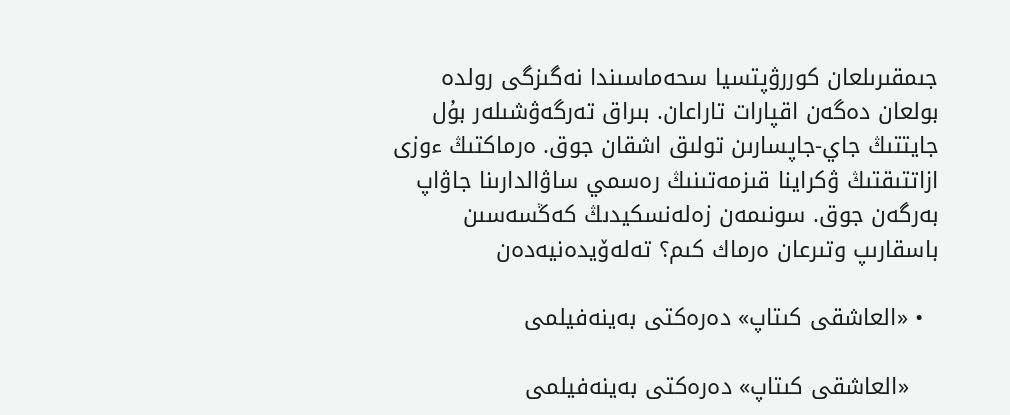جىمقىرىلعان كوررۋپتسيا سحەماسىندا نەگىزگى رولدە بولعان دەگەن اقپارات تاراعان. بىراق تەرگەۋشىلەر بۇل جايتتىڭ جاي-جاپسارىن تولىق اشقان جوق. ەرماكتىڭ ءوزى ازاتتىقتىڭ ۋكراينا قىزمەتىنىڭ رەسمي ساۋالدارىنا جاۋاپ بەرگەن جوق. سونىمەن زەلەنسكيدىڭ كەڭسەسىن باسقارىپ وتىرعان ەرماك كىم؟ تەلەۆيدەنيەدەن

  • «العاشقى كىتاپ» دەرەكتى بەينەفيلمى

    «العاشقى كىتاپ» دەرەكتى بەينەفيلمى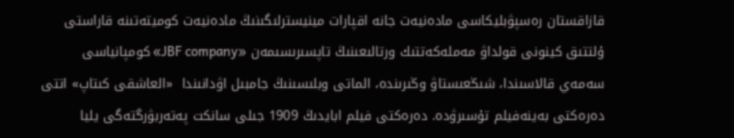قازاقستان رەسپۋبليكاسى مادەنيەت جانە اقپارات مينيسترلىگىنىڭ مادەنيەت كوميتەتىنە قاراستى ۇلتتىق كينونى قولداۋ مەملەكەتتىك ورتالىعىنىڭ تاپسىرىسىمەن «JBF company» كومپانياسى سەمەي قالاسىندا، شىڭعىستاۋ وڭىرىندە، الماتى وبلىسىنىڭ جامبىل اۋدانىندا  «العاشقى كىتاپ» اتتى دەرەكتى بەينەفيلم تۇسىرۋدە. دەرەكتى فيلم ابايدىڭ 1909 جىلى سانكت پەتەربۋرگتەگى يليا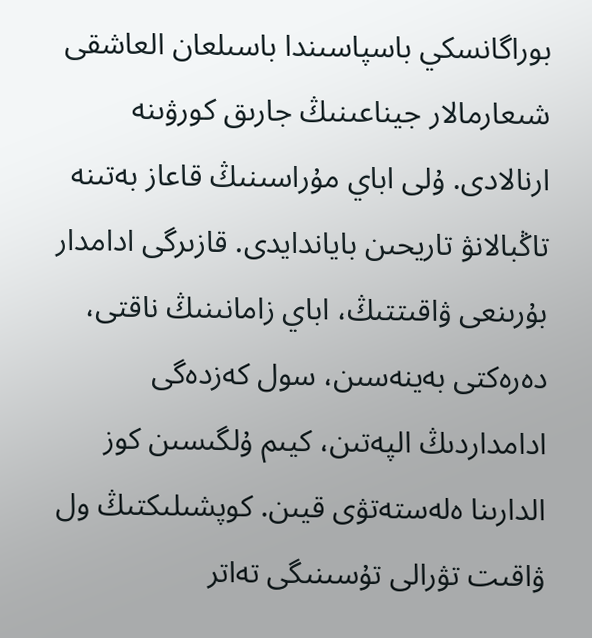بوراگانسكي باسپاسىندا باسىلعان العاشقى شىعارمالار جيناعىنىڭ جارىق كورۋىنە ارنالادى. ۇلى اباي مۇراسىنىڭ قاعاز بەتىنە تاڭبالانۋ تاريحىن باياندايدى. قازىرگى ادامدار بۇرىنعى ۋاقىتتىڭ، اباي زامانىنىڭ ناقتى، دەرەكتى بەينەسىن، سول كەزدەگى ادامداردىڭ الپەتىن، كيىم ۇلگىسىن كوز الدارىنا ەلەستەتۋى قيىن. كوپشىلىكتىڭ ول ۋاقىت تۋرالى تۇسىنىگى تەاتر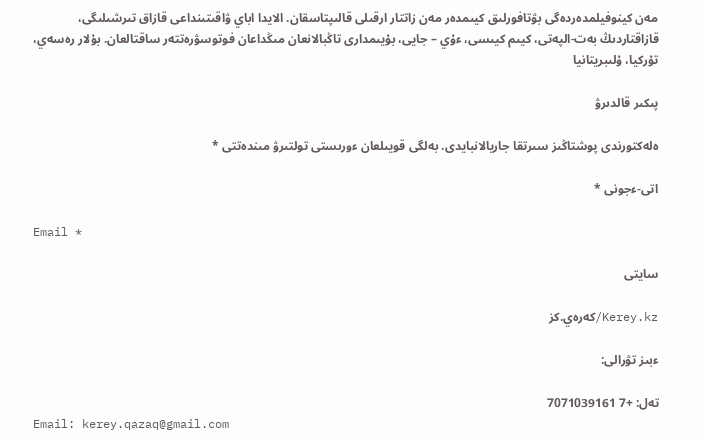مەن كينوفيلمدەردەگى بۋتافورلىق كيىمدەر مەن زاتتار ارقىلى قالىپتاسقان. الايدا اباي ۋاقىتىنداعى قازاق تىرشىلىگى، قازاقتاردىڭ بەت-الپەتى، كيىم كيىسى، ءۇي – جايى، بۇيىمدارى تاڭبالانعان مىڭداعان فوتوسۋرەتتەر ساقتالعان. بۇلار رەسەي، تۇركيا، ۇلىبريتانيا

پىكىر قالدىرۋ

ەلەكتورندى پوشتاڭىز سىرتقا جاريالانبايدى. بەلگى قويىلعان ءورىستى تولتىرۋ مىندەتتى *

اتى-ءجونى *

Email *

سايتى

Kerey.kz/كەرەي.كز

ءبىز تۋرالى:

تەل: +7 7071039161
Email: kerey.qazaq@gmail.com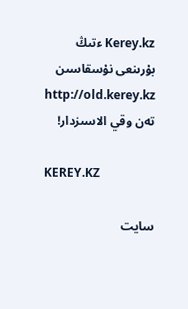Kerey.kz ءتىڭ بۇرىنعى نۇسقاسىن http://old.kerey.kz تەن وقي الاسىزدار!

KEREY.KZ

سايت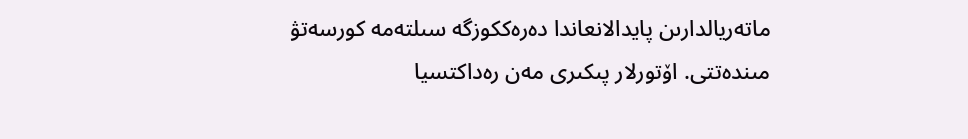ماتەريالدارىن پايدالانعاندا دەرەككوزگە سىلتەمە كورسەتۋ مىندەتتى. اۆتورلار پىكىرى مەن رەداكتسيا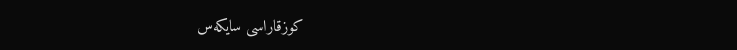كوزقاراسى سايكەس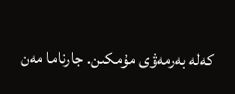كەلە بەرمەۋى مۇمكىن. جارناما مەن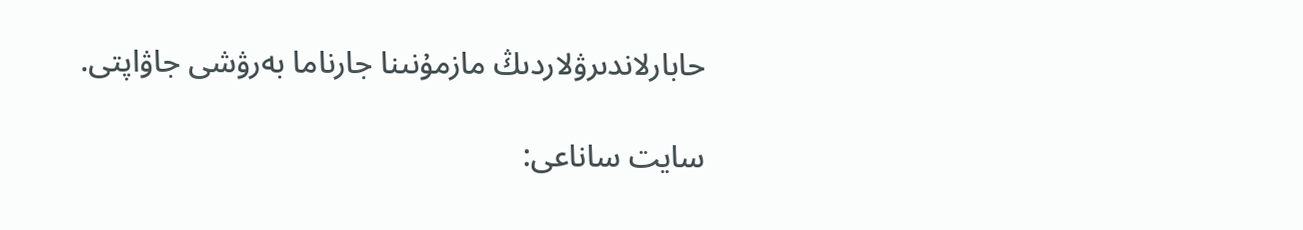حابارلاندىرۋلاردىڭ مازمۇنىنا جارناما بەرۋشى جاۋاپتى.

سايت ساناعى: